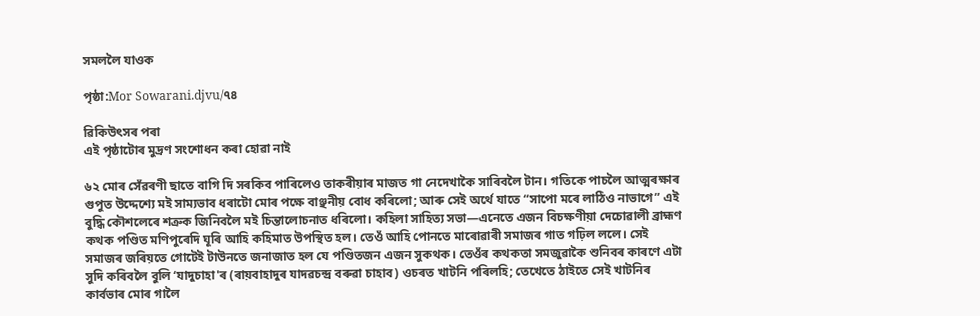সমললৈ যাওক

পৃষ্ঠা:Mor Sowarani.djvu/৭৪

ৱিকিউৎসৰ পৰা
এই পৃষ্ঠাটোৰ মুদ্ৰণ সংশোধন কৰা হোৱা নাই

৬২ মোৰ সেঁৱৰণী ছাতে বাগি দি সৰকিব পাৰিলেও তাকৰীয়াৰ মাজত গা নেদেখাকৈ সাৰিবলৈ টান। গতিকে পাচলৈ আত্মৰক্ষাৰ গুপুত উদ্দেশ্যে মই সাম্যভাব ধৰাটো মোৰ পক্ষে বাঞ্ছনীয় বোধ কৰিলো; আৰু সেই অৰ্থে যাতে “সাপো মৰে লাঠিও নাভাগে” এই বুদ্ধি কৌশলেৰে শত্ৰুক জিনিবলৈ মই চিন্তালোচনাত ধৰিলো। কহিলা সাহিত্য সভা—এনেতে এজন বিচক্ষণীয়া দেচোৱালী ব্ৰাহ্মণ কথক পণ্ডিত মণিপুৰেদি ঘূৰি আহি কহিমাত উপস্থিত হল। তেওঁ আহি পোনতে মাৰোৱাৰী সমাজৰ গাত গঢ়িল ললে। সেই সমাজৰ জৰিয়তে গোটেই টাউনতে জনাজাত হল যে পণ্ডিতজন এজন সুকথক। তেওঁৰ কথকতা সমজুৱাকৈ শুনিবৰ কাৰণে এটা সুদি কৰিবলৈ বুলি ‘যাদুচাহা'ৰ (ৰায়বাহাদুৰ যাদৱচন্দ্ৰ বৰুৱা চাহাব) ওচৰত খাটনি পৰিলহি; তেখেতে ঠাইতে সেই খাটনিৰ কাৰ্বভাৰ মোৰ গালৈ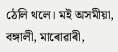ঠেলি থলে। মই অসমীয়া, বঙ্গালী, মাৰোৱাৰী,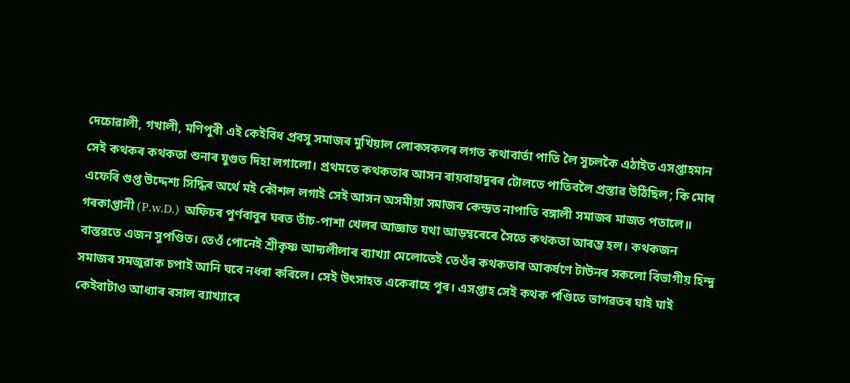দেচোৱালী, গখালী, মণিপুৰী এই কেইবিধ প্ৰবসু সমাজৰ মুখিয়াল লোকসকলৰ লগত কথাবাৰ্তা পাতি লৈ সুচলকৈ এঠাইত এসপ্তাহমান সেই কথকৰ কথকতা শুনাৰ যুগুত দিহা লগালো। প্ৰথমতে কথকতাৰ আসন ৰায়বাহাদুৰৰ টোলতে পাতিবলৈ প্ৰস্তাৱ উঠিছিল; কি মোৰ এফেৰি গুপ্ত উদ্দেশ্য সিদ্ধিৰ অৰ্থে মই কৌশল লগাই সেই আসন অসমীয়া সমাজৰ কেন্দ্ৰত নাপাতি বঙ্গালী সমাজৰ মাজত পতালে॥ গৰকাপ্তানী (P.w.D.) অফিচৰ পুৰ্ণবাবুৰ ঘৰত তাঁচ-পাশা খেলৰ আজ্ঞাত যথা আড়ম্বৰেৰে সৈতে কথকতা আৰম্ভ হল। কথকজন বাস্তৱতে এজন সুপণ্ডিত। তেওঁ পোনেই শ্ৰীকৃষ্ণ আদ্যলীলাৰ ব্যাখ্যা মেলোতেই তেওঁৰ কথকতাৰ আকৰ্ষণে টাউনৰ সকলো বিভাগীয় হিন্দু সমাজৰ সমজুৱাক চপাই আনি ঘবে নধৰা কৰিলে। সেই উৎসাহত একেৰাহে পূৰ। এসপ্তাহ সেই কথক পণ্ডিতে ভাগৱতৰ ঘাই ঘাই কেইবাটাও আধ্যাৰ ৰসাল ব্যাখ্যাৰে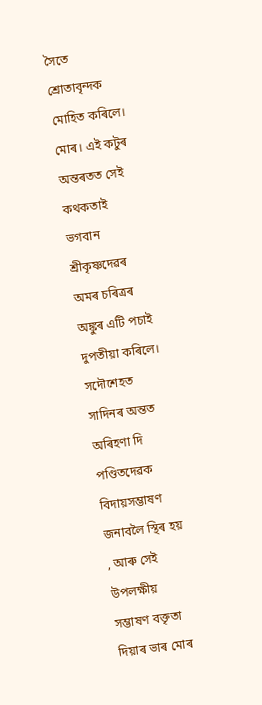সৈতে শ্ৰোতাবৃন্দক মোহিত কৰিলে। মোৰ। এই কটুৰ অন্তৰতত সেই কথকতাই ভগবান শ্ৰীকৃষ্ণদেৱৰ অমৰ চৰিত্ৰৰ অঙ্কুৰ এটি পচাই দুপতীয়া কৰিলে। সদৌশেহত সাদিনৰ অন্তত অৰিহণা দি পণ্ডিতদেৱক বিদায়সম্ভাষণ জনাবলৈ স্থিৰ হয় , আৰু সেই উপলক্ষীয় সম্ভাষণ বক্তৃতা দিয়াৰ ভাৰ মোৰ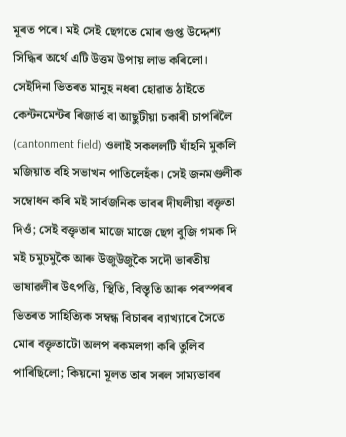মূৰত পৰে। মই সেই ছেগতে মোৰ গুপ্ত উদ্দেশ্য সিদ্ধিৰ অৰ্থে এটি উত্তম উপায় লাভ কৰিলো। সেইদিনা ভিতৰত মানুহ নধৰা হোৱাত ঠাইতে কেন্টনমেন্টৰ ৰিজাৰ্ভ বা আছুটীয়া চকাৰী চাপৰিলৈ (cantonment field) ওলাই সকললটি ঘাঁহনি মুকলি মজিয়াত বহি সভাখন পাতিলেহঁক। সেই জনমণ্ডলীক সম্বোধন কৰি মই সাৰ্বজনিক ভাবৰ দীঘলীয়া বক্তৃতা দিওঁ; সেই বক্তৃতাৰ মাজে মাজে ছেগ বুজি গমক দি মই চমুচমুকৈ আৰু উজুউজুকৈ সদৌ ভাৰতীয় ভাষাৱলীৰ উৎপত্তি, স্থিতি, বিস্তৃতি আৰু পৰস্পৰৰ ভিতৰত সাহিত্যিক সম্বন্ধ বিচাৰৰ ব্যাখ্যাৰে সৈতে মোৰ বক্তৃতাটো অলপ ৰকমলগা কৰি তুলিব পাৰিছিলো; কিয়নো মূলত তাৰ সৰল সাম্যভাবৰ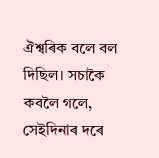ঐশ্বৰিক বলে বল দিছিল। সচাকৈ কবলৈ গলে, সেইদিনাৰ দৰে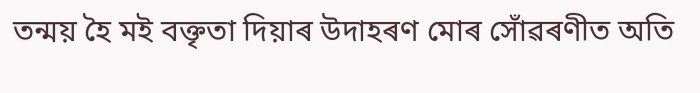তন্ময় হৈ মই বক্তৃতা দিয়াৰ উদাহৰণ মোৰ সোঁৱৰণীত অতি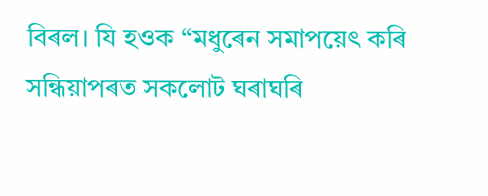বিৰল। যি হওক “মধুৰেন সমাপয়েৎ কৰি সন্ধিয়াপৰত সকলোট ঘৰাঘৰি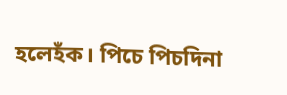হলেহঁক। পিচে পিচদিনা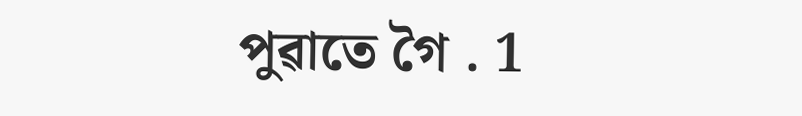পুৱাতে গৈ . 1